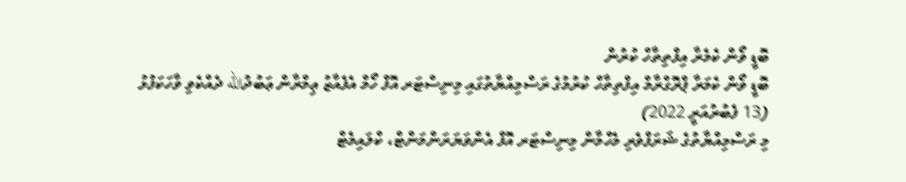ބޮޑީ ވޯން ކެމެރާ އިފްތިތާހް ކުރުން
ބޮޑީ ވޯން ކެމަރާ ޕްރޮގްރާމް އިފްތިތާހް ކުރުމުގެ ރަސްމިއްޔާތުގައި މިނިސްޓަރ އޮފް ހޯމް އެފެއާޒު ޢިމްރާން ޢަބުދުالله ދެއްކެވި ވާހަކަފުޅު
(13 ފެބުރުއަރީ 2022)
މި ރަސްމިއްޔާތުގެ ޝަރަފްވެރި މެހްމާން މިނިސްޓަރ އޮފް އެންވަޔަރަންމަންޓް، ކްލައިމެޓް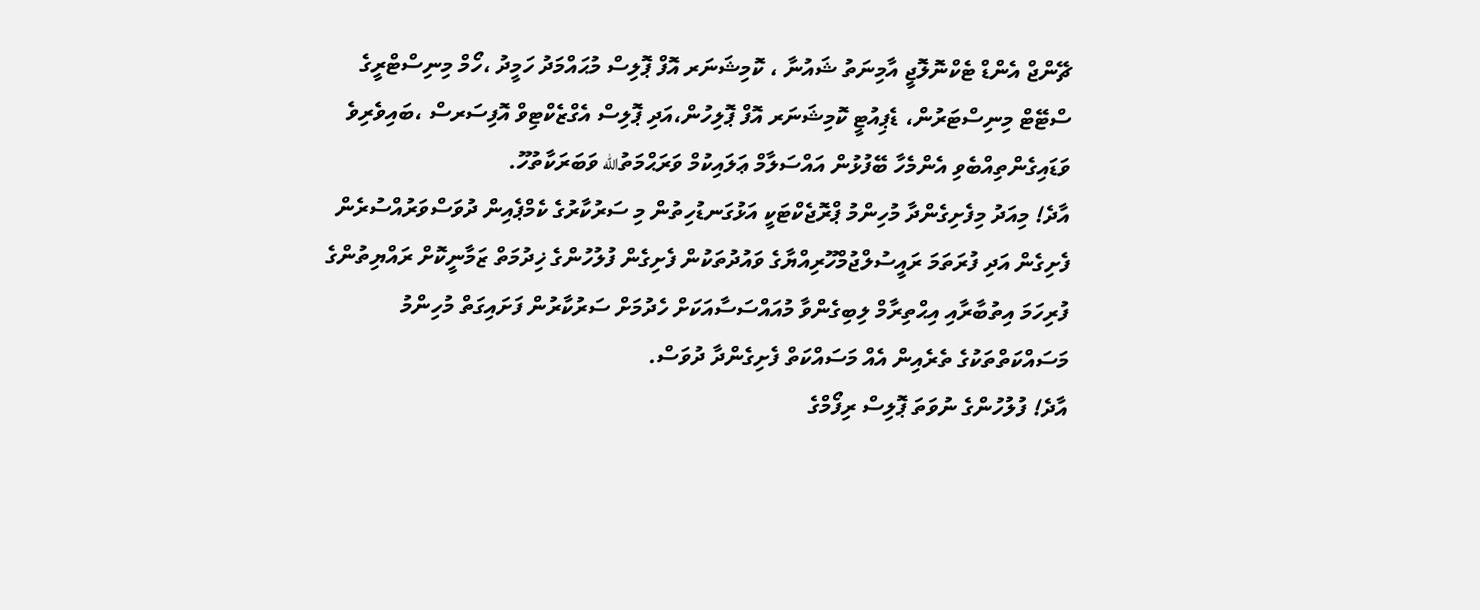ޗޭންޖް އެންޑް ޓެކްނޮލޮޖީ އާމިނަތު ޝައުނާ ، ކޮމިޝަނަރ އޮފް ޕޮލިސް މުޙައްމަދު ހަމީދު ،ހޯމް މިނިސްޓްރީގެ ސްޓޭޓް މިނިސްޓަރުން، ޑެޕިއުޓީ ކޮމިޝަނަރ އޮފް ޕޮލިހުން،އަދި ޕޮލިސް އެގްޒެކްޓިވް އޮފިސަރސް ،ބައިވެރިވެ ވަޑައިގެންތިއްބެވި އެންމެހާ ބޭފުޅުން އައްސަލާމް ޢަލައިކުމް ވަރަޙްމަތުالله ވަބަރަކާތުހޫ.
އާދެ! މިއަދު މިފެށިގެންދާ މުހިންމު ޕްރޮޖެކްޓަކީ އަޅުގަނޑުހިތުން މި ސަރުކާރުގެ ކެމްޕެއިން ދުވަސްވަރުއްސުރެން ފެށިގެން އަދި ފުރަތަމަ ރައީސުލްޖުމްހޫރިއްޔާގެ ވައުދުތަކުން ފެށިގެން ފުލުހުންގެ ޚިދުމަތް ޒަމާނީކޮށް ރައްޔިތުންގެ ފުރިހަމަ އިތުބާރާއި އިޙްތިރާމް ލިބިގެންވާ މުއައްސަސާއަކަށް ހެދުމަށް ސަރުކާރުން ފަށައިގަތް މުހިންމު މަސައްކަތްތަކުގެ ތެރެއިން އެއް މަސައްކަތް ފެށިގެންދާ ދުވަސް.
އާދެ! ފުލުހުންގެ ނުވަތަ ޕޮލިސް ރިފޯމްގެ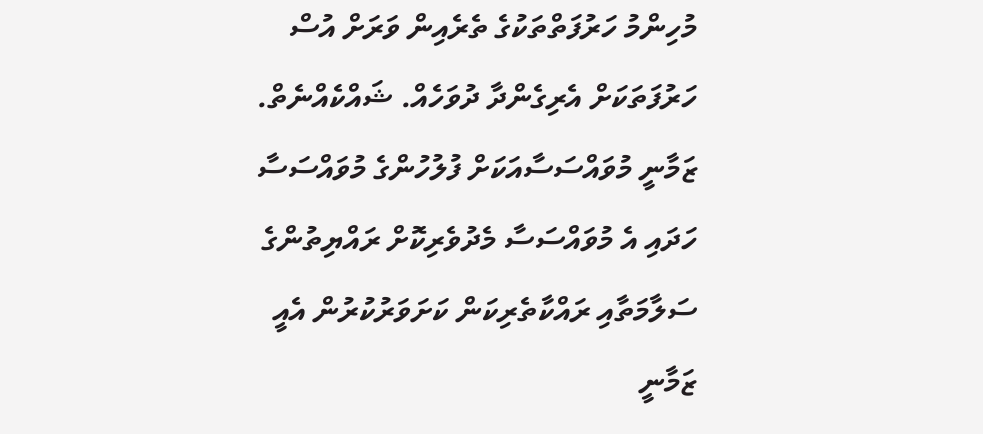މުހިންމު ހަރުފަތްތަކުގެ ތެރެއިން ވަރަށް އުސް ހަރުފަތަކަށް އެރިގެންދާ ދުވަހެއް. ޝައްކެއްނެތް. ޒަމާނީ މުވައްސަސާއަކަށް ފުލުހުންގެ މުވައްސަސާ ހަދައި އެ މުވައްސަސާ މެދުވެރިކޮށް ރައްޔިތުންގެ ސަލާމަތާއި ރައްކާތެރިކަން ކަށަވަރުކުރުން އެއީ ޒަމާނީ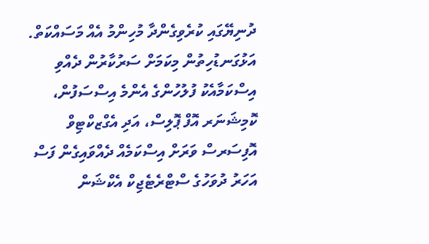ދުނިޔޭގައި ކުރެވިގެންދާ މުހިންމު އެއް މަސައްކަތް. އަޅުގަނޑުހިތުން މިކަމަށް ސަރުކާރުން ދެއްވި އިސްކަމާއެކު ފުލުހުންގެ އެންމެ އިސްސަފުން، ކޮމިޝަނަރ އޮފް ޕޮލިސް، އަދި އެގްޒކްޓިވް އޮފިސަރސް ވަރަށް އިސްކަމެއް ދެއްވައިގެން ފަސް އަހަރު ދުވަހުގެ ސްޓްރެޓެޖިކް އެކްޝަން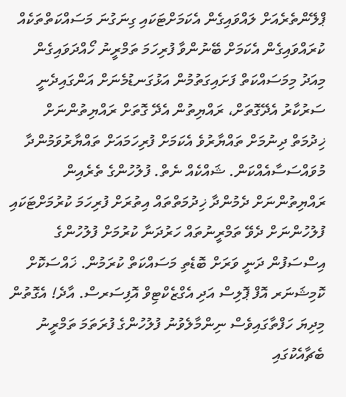ޕްލޭންތެރެއަށް ލައްވައިގެން އެކަމަށްޓަކައި ގިނަގުނަ މަސައްކަތްތަކެއް ކުރައްވައިގެން އެކަމަށް ބޭނުންވާ ފުރިހަމަ ތަމްރީނު ހޯއްދަވައިގެން މިއަދު މިމަސައްކަތް ފަށައިގަތުމުން އަޅުގަނޑުމެނަށް އަންގައިދެނީ ސަރުކާރު އެދޭގޮތަށް، ރައްޔިތުން އެދޭ ގޮތަށް ރައްޔިތުންނަށް ޚިދުމަތް ދިނުމަށް ތައްޔާރުވެ އެކަމަށް ފުރިހަމައަށް ތައްޔާރުވަމުންދާ މުވައްސަސާއެއްކަން. ޝައްކެއް ނެތް. ފުލުހުންގެ ތެރެއިން ރައްޔިތުންނަށް ދެމުންދާ ޚިދުމަތްތައް އިތުރަށް ފުރިހަމަ ކުރުމަށްޓަކައި ފުލުހުންނަށް ދެވޭ ތަމްރީނުތައް ހަރުދަނާ ކުރުމަށް ފުލުހުންގެ އިސްސަފުން ދަނީ ވަރަށް ބޮޑެތި މަސައްކަތް ކުރަމުން. ޚައްސަކޮށް ކޮމިޝަނަރ އޮފް ޕޮލިސް އަދި އެގްޒެކްޓިވް އޮފިސަރސް. އާދެ! އެގޮތުން މިދިޔަ ހަފްތާގައިވެސް ނިންމާލެވުނު ފުލުހުންގެ ފުރަތަމަ ތަމްރީނު ބެޗާއެކުގައި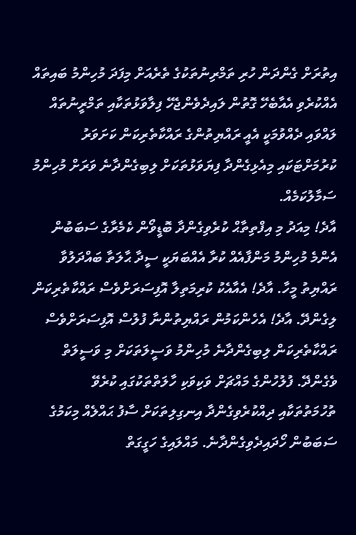އިތުރަށް ގެންދަން ހުރި ތަމްރިނުތަކުގެ ތެރެއަށް މިފަދަ މުހިންމު ބައިތައް އެއްކުރެވި އެއާބެހޭ ގޮތުން ލައިދެވެންޖެހޭ ފިލާވަޅުތަކާއި ތަމްރީނުތައް ލައްވައި ދެއްވުމަކީ އެއީ ރައްޔިތުންގެ ރައްކާތެރިކަން ކަށަވަރު ކުރުމަށްޓަކައި މިއެޅިގެންދާ ފިޔަވަޅުތަކަށް ލިބިގެންދާނެ ވަރަށް މުހިންމު ސަމާލުކަމެއް.
އާދެ! މިއަދު މި އިފްތިތާޙް ކުރެވިގެންދާ ބޮޑީވޯން ކެމެރާގެ ސަބަބުން އެންމެ މުހިންމު މަންފާއެއް ކުރާ އެއްބަޔަކީ ސީދާ ޙާލަތާ ބައްދަލުވާ ރައްޔިތު މީހާ. އާދެ! އެއާއެކު ކުރިމަތިލާ އޮފިސަރަށްވެސް ރައްކާތެރިކަން ލިގެންދޭ. އާދެ! އެހެންކަމުން ރައްޔިތުންނާ ފުލުސް އޮފިސަރަށްވެސް ރައްކާތެރިކަން ލިބިގެންދާނެ މުހިންމު ވަސީލަތަކަށް މި ވަސީލަތް ވެގެންދޭ. ފުލުހުންގެ މައްޗަށް ވަކިވަކި ހާލަތްތަކުގައި ކުރެވޭ ތުހުމަތުތަކާއި ދިއްކުރެވިގެންދާ އިނގިލިތަކަށް ސާފު ޙައްލެއް މިކަމުގެ ސަބަބުން ހޯދައިދެވިގެންދާނެ. މައްލައިގެ ހަގީގަތް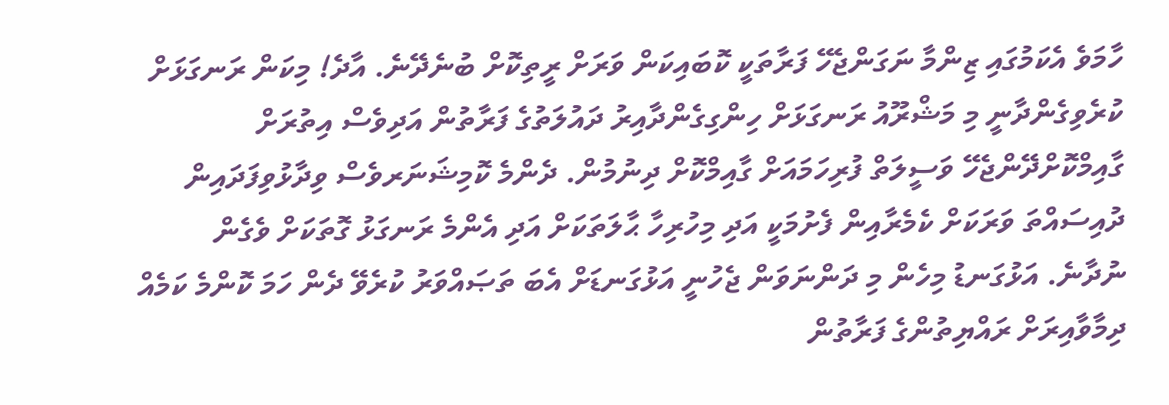ހާމަވެ އެކަމުގައި ޒިންމާ ނަގަންޖެހޭ ފަރާތަކީ ކޮބައިކަން ވަރަށް ރީތިކޮށް ބުނެދޭނެ. އާދެ! މިކަން ރަނގަޅަށް ކުރެވިގެންދާނީ މި މަޝްރޫއު ރަނގަޅަށް ހިންގިގެންދާއިރު ދައުލަތުގެ ފަރާތުން އަދިވެސް އިތުރަށް ގާއިމްކޮށްދޭންޖެހޭ ވަސީލަތް ފުރިހަމައަށް ގާއިމްކޮށް ދިނުމުން. ދެންމެ ކޮމިޝަނަރވެސް ވިދާޅުވިފަދައިން ދުއިސައްތަ ވަރަކަށް ކެމެރާއިން ފެށުމަކީ އަދި މިހުރިހާ ޙާލަތަކަށް އަދި އެންމެ ރަނގަޅު ގޮތަކަށް ވެގެން ނުދާނެ. އަޅުގަނޑު މިހެން މި ދަންނަވަން ޖެހުނީ އަޅުގަނޑަށް އެބަ ތަޞައްވަރު ކުރެވޭ ދެން ހަމަ ކޮންމެ ކަމެއް ދިމާވާއިރަށް ރައްޔިތުންގެ ފަރާތުން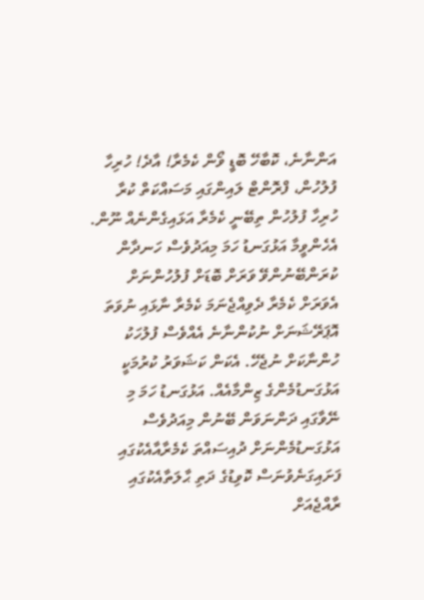އަންނާނެ، ކޮބާހޭ ބޮޑީ ވޯން ކެމެރާ! އާދެ! ހުރިހާ ފުލުހުން، ފްރޮންޓް ލައިންގައި މަސައްކަތް ކުރާ ހުރިހާ ފުލުހުން ތިބޭނީ ކެމެރާ އަޅައިގެންނެއް ނޫން. އެހެންވީމާ އަޅުގަނޑު ހަމަ މިއަދުވެސް ހަނދާން ކުރަންބޭނުންވޭ ވަރަށް ބޮޑަށް ފުލުހުންނަށް އެވަރަށް ކެމެރާ ދެވިއްޖެނަމަ ކެމެރާ ނާޅައި ނުވަތަ އޮޕަރޭޝަނަށް ނުކުންނާނެ އެއްވެސް ފުލުހަކު ހުންނާކަށް ނުޖެހޭ. އެކަން ކަޝަވަރު ކުރުމަކީ އަޅުގަނޑުމެންގެ ޒިންމާއެއް. އަޅުގަނޑު ހަމަ މި ނޭވާގައި ދަންނަވަން ބޭނުން މިއަދުވެސް އަޅުގަނޑުމެންނަށް ދުއިސައްތަ ކެމެރާއާއެކުގައި ފަށައިގަނެވުނަސް ކޮވިޑުގެ ދަތި ޙާލަތާއެކުގައި ރާއްޖެއަށް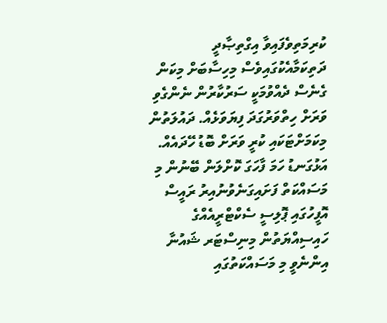ކުރިމަތިވެފައިވާ އިގްތިޞާދީ ދަތިކަމާއެކުގައިވެސް މިހިސާބަށް މިކަން ގެނެސް ދެއްވުމަކީ ސަރުކާރުން ނެންގެވި ވަރަށް ހިތްވަރުގަދަ ފިޔަވަޅެއް. ދައުލަތުން މިކަމަށްޓަކައި ކުރީ ވަރަށް ބޮޑު ހޭދައެއް. އަޅުގަނޑު ހަމަ ފާހަގަ ކޮށްލަން ބޭނުން މި މަސައްކަތް ފަށައިގަނެވުނުއިރު ރައީސް އޮފީހުގައި ޕޮލިސީ ސެކްޓްރީއެއްގެ ހައިސިއްޔަތުން މިނިސްޓަރ ޝައުނާ އިންނެވީ މި މަސައްކަތުގައި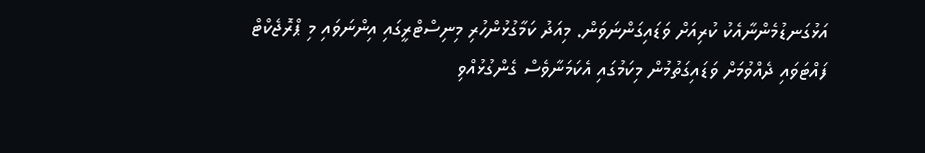އަޅުގަނޑުމެންނާއެކު ކުރިއަށް ވަޑައިގަންނަވަން. މިއަދު ކަމާގުޅުންހުރި މިނިސްޓްރީގައި އިންނަވައި މި ޕްރޮޖެކްޓް ފައްޓަވައި ދެއްވުމަށް ވަޑައިގަތުމުން މިކަމުގައި އެކަމަނާވެސް ގެންގުޅުއްވި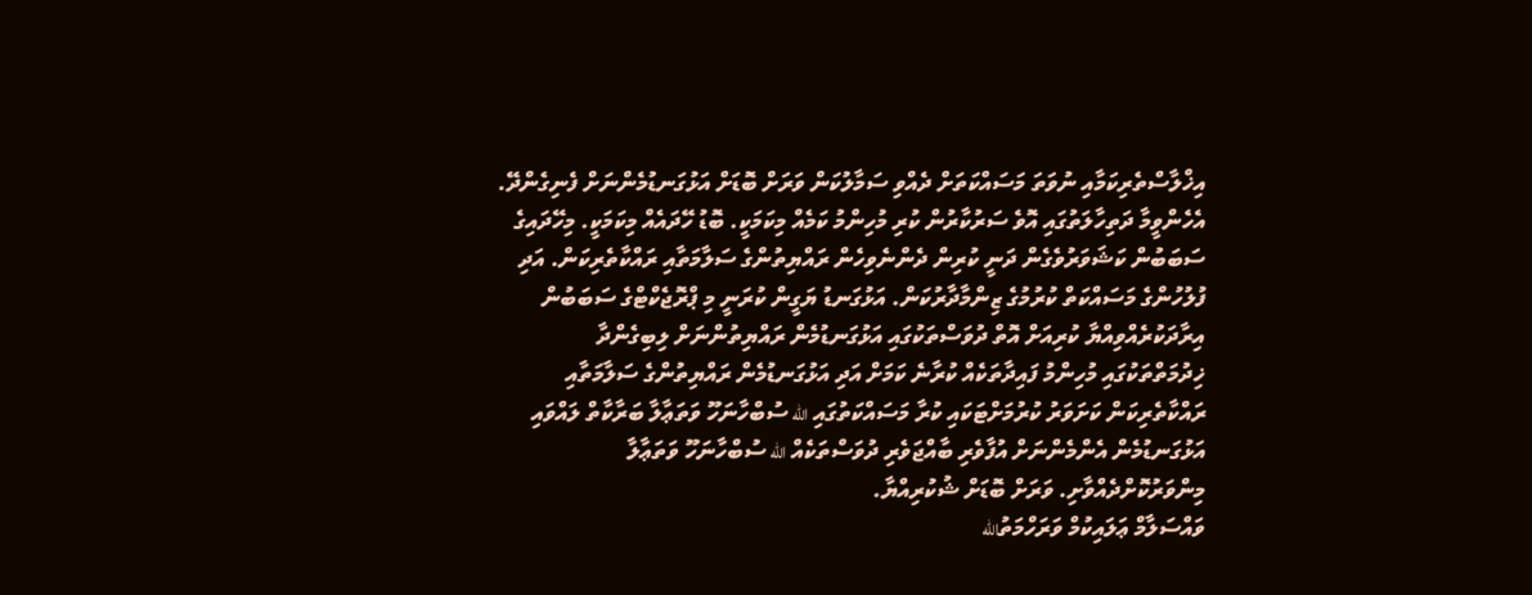އިޚްލާސްތެރިކަމާއި ނުވަތަ މަސައްކަތަށް ދެއްވި ސަމާލުކަން ވަރަށް ބޮޑަށް އަޅުގަނޑުމެންނަށް ފެނިގެންދޭ. އެހެންވީމާ ދަތިހާލަތުގައި އޮވެ ސަރުކާރުން ކުރި މުހިންމު ކަމެއް މިކަމަކީ. ބޮޑު ހޭދައެއް މިކަމަކީ. މިހޭދައިގެ ސަބަބުން ކަޝަވަރުވެގެން ދަނީ ކުރިން ދެންނެވިހެން ރައްޔިތުންގެ ސަލާމަތާއި ރައްކާތެރިކަން. އަދި ފުލުހުންގެ މަސައްކަތް ކުރުމުގެ ޒިންމާދާރުކަން. އަޅުގަނޑު ޔަގީން ކުރަނީ މި ޕްރޮޖެކްޓްގެ ސަބަބުން އިރާދަކުރެއްވިއްޔާ ކުރިއަށް އޮތް ދުވަސްތަކުގައި އަޅުގަނޑުމެން ރައްޔިތުންނަށް ލިބިގެންދާ ޚިދުމަތްތަކުގައި މުހިންމު ފައިދާތަކެއް ކުރާނެ ކަމަށް އަދި އަޅުގަނޑުމެން ރައްޔިތުންގެ ސަލާމަތާއި ރައްކާތެރިކަން ކަށަވަރު ކުރުމަށްޓަކައި ކުރާ މަސައްކަތުގައި الله ސުބްހާނަހޫ ވަތަޢާލާ ބަރާކާތް ލައްވައި އަޅުގަނޑުމެން އެންމެންނަށް އުފާވެރި ބާއްޖަވެރި ދުވަސްތަކެއް الله ސުބްހާނަހޫ ވަތަޢާލާ މިންވަރުކޮށްދެއްވާށި. ވަރަށް ބޮޑަށް ޝުކުރިއްޔާ.
ވައްސަލާމް ޢަލައިކުމް ވަރަހްމަތުالله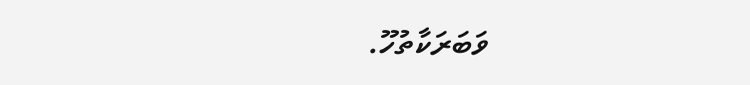ވަބަރަކާތުހޫ.